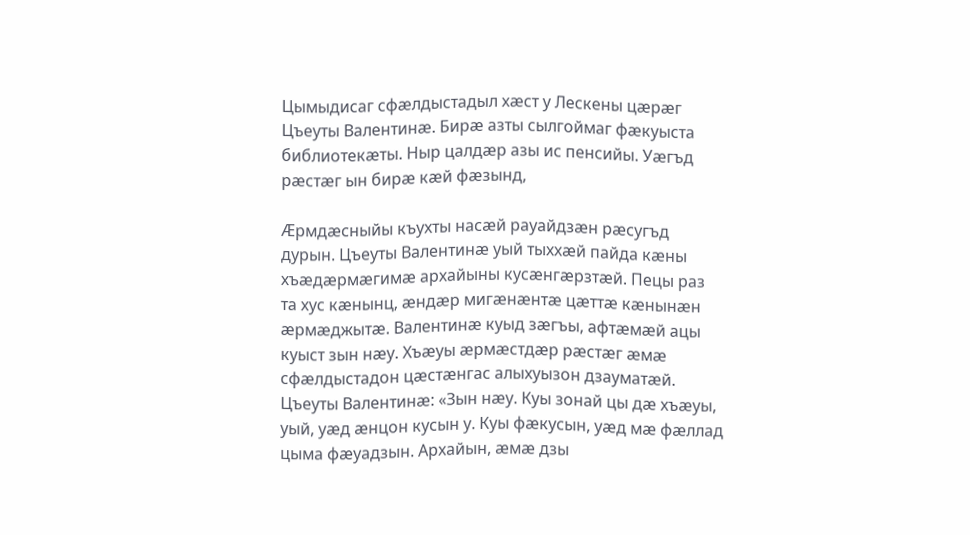Цымыдисаг сфæлдыстадыл хæст у Лескены цæрæг Цъеуты Валентинæ. Бирæ азты сылгоймаг фæкуыста библиотекæты. Ныр цалдæр азы ис пенсийы. Уæгъд рæстæг ын бирæ кæй фæзынд,

Æрмдæсныйы къухты насæй рауайдзæн рæсугъд дурын. Цъеуты Валентинæ уый тыххæй пайда кæны хъæдæрмæгимæ архайыны кусæнгæрзтæй. Пецы раз та хус кæнынц, æндæр мигæнæнтæ цæттæ кæнынæн æрмæджытæ. Валентинæ куыд зæгъы, афтæмæй ацы куыст зын нæу. Хъæуы æрмæстдæр рæстæг æмæ сфæлдыстадон цæстæнгас алыхуызон дзауматæй.
Цъеуты Валентинæ: «Зын нæу. Куы зонай цы дæ хъæуы, уый, уæд æнцон кусын у. Куы фæкусын, уæд мæ фæллад цыма фæуадзын. Архайын, æмæ дзы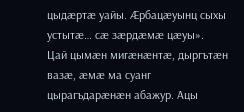цыдæртæ уайы. Æрбацæуынц сыхы устытæ… сæ зæрдæмæ цæуы».
Цай цымæн мигæнæнтæ, дыргътæн вазæ, æмæ ма суанг цырагъдарæнæн абажур. Ацы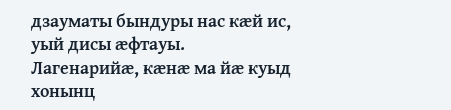дзауматы бындуры нас кæй ис, уый дисы æфтауы. Лагенарийæ, кæнæ ма йæ куыд хонынц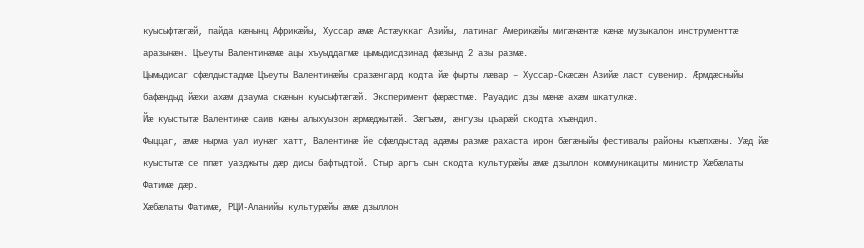куысыфтæгæй, пайда кæнынц Африкæйы, Хуссар æмæ Астæуккаг Азийы, латинаг Америкæйы мигæнæнтæ кæнæ музыкалон инструменттæ аразынæн. Цъеуты Валентинæмæ ацы хъуыддагмæ цымыдисдзинад фæзынд 2 азы размæ.
Цымыдисаг сфæлдыстадмæ Цъеуты Валентинæйы сразæнгард кодта йæ фырты лæвар – Хуссар-Скæсæн Азийæ ласт сувенир. Æрмдæсныйы бафæндыд йæхи ахæм дзаума скæнын куысыфтæгæй. Эксперимент фæрæстмæ. Рауадис дзы мæнæ ахæм шкатулкæ.
Йæ куыстытæ Валентинæ саив кæны алыхуызон æрмæджытæй. Зæгъæм, æнгузы цъарæй скодта хъæндил.
Фыццаг, æмæ нырма уал иунæг хатт, Валентинæ йе сфæлдыстад адæмы размæ рахаста ирон бæгæныйы фестивалы районы къæпхæны. Уæд йæ куыстытæ се ппæт уазджыты дæр дисы бафтыдтой. Стыр аргъ сын скодта культурæйы æмæ дзыллон коммуникациты министр Хæбæлаты Фатимæ дæр.
Хæбæлаты Фатимæ, РЦИ-Аланийы культурæйы æмæ дзыллон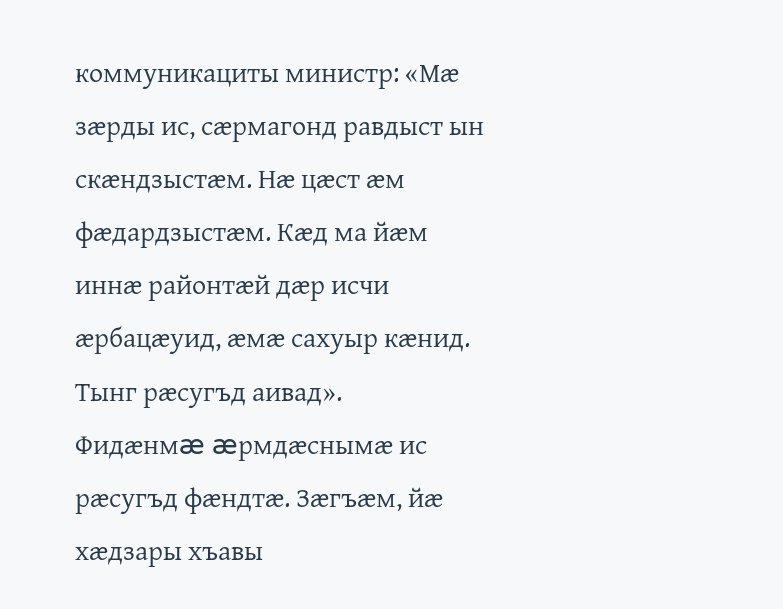коммуникациты министр: «Мæ зæрды ис, сæрмагонд равдыст ын скæндзыстæм. Нæ цæст æм фæдардзыстæм. Кæд ма йæм иннæ районтæй дæр исчи æрбацæуид, æмæ сахуыр кæнид. Тынг рæсугъд аивад».
Фидæнмæ æрмдæснымæ ис рæсугъд фæндтæ. Зæгъæм, йæ хæдзары хъавы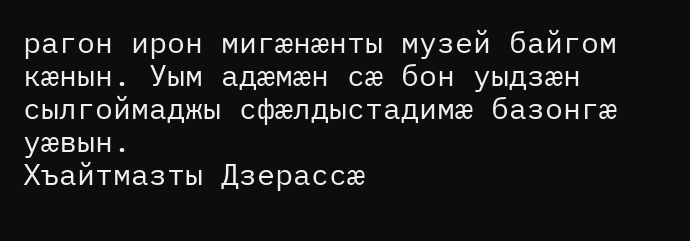рагон ирон мигæнæнты музей байгом кæнын. Уым адæмæн сæ бон уыдзæн сылгоймаджы сфæлдыстадимæ базонгæ уæвын.
Хъайтмазты Дзерассæ